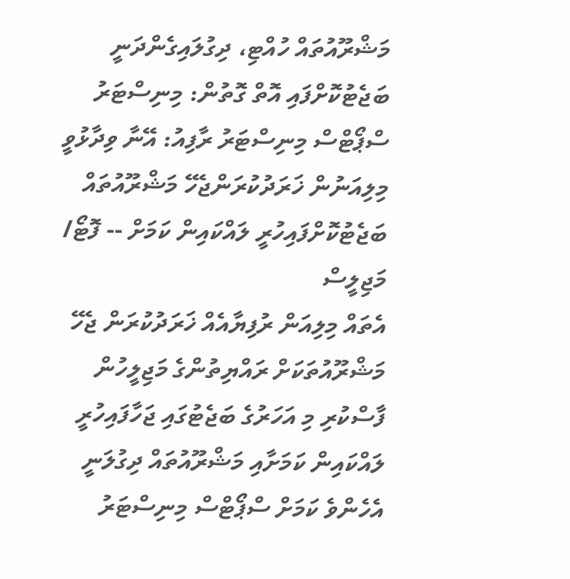މަޝްރޫއުތައް ހުއްޓި، ދިގުލައިގެންދަނީ ބަޖެޓުކޮށްފައި އޮތް ގޮތުން: މިނިސްޓަރު
ސްޕޯޓްސް މިނިސްޓަރު ރާފިއު: އޭނާ ވިދާޅުވީ މިލިއަނުން ޚަރަދުކުރަންޖެހޭ މަޝްރޫއުތައް ބަޖެޓުކޮށްފައިހުރީ ލައްކައިން ކަމަށް -- ފޮޓޯ/ މަޖިލީސް
އެތައް މިލިއަން ރުފިޔާއެއް ޚަރަދުކުރަން ޖެހޭ މަޝްރޫއުތަކަށް ރައްޔިތުންގެ މަޖިލީހުން ފާސްކުރި މި އަހަރުގެ ބަޖެޓުގައި ޖަހާފައިހުރީ ލައްކައިން ކަމަށާއި މަޝްރޫއުތައް ދިގުލަނީ އެހެންވެ ކަމަށް ސްޕޯޓްސް މިނިސްޓަރު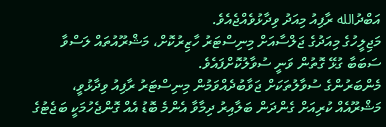އަބްދުالله ރާފިއު މިއަދު ވިދާޅުވެއްޖެއެވެ.
މަޖިލީހުގެ މިއަދުގެ ޖަލްސާއަށް މިނިސްޓަރު ހާޒިރުކޮށް، މަޝްރޫއުތައް ލަސްވާ ސަބަބާ ގުޅޭ ގޮތުން ވަނީ ސުވާލުކޮށްފައެވެ.
މެންބަރުންގެ ސުވާލުތަކަށް ޖަވާބުދެއްވަމުން މިނިސްޓަރު ރާފިއު ވިދާޅުވީ، މަޝްރޫއެއް ކުރިއަށް ގެންދަން ބަލާއިރު ދިމާވާ އެންމެ ބޮޑު އެއް ގޮންޖެހުމަކީ ބަޖެޓުގެ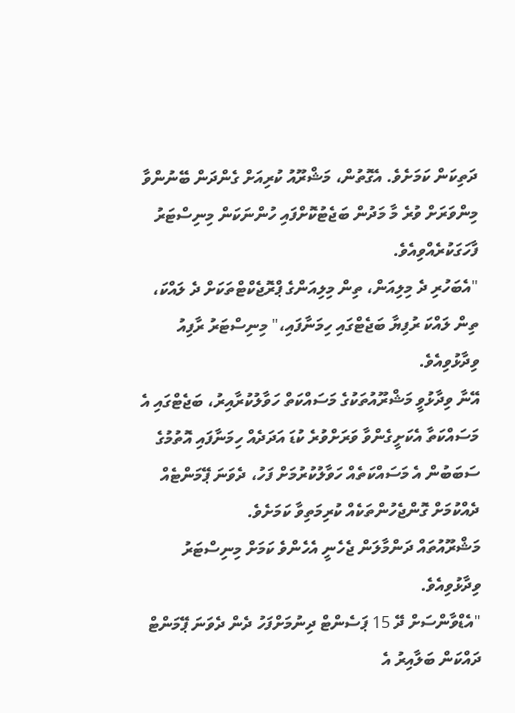ދަތިކަން ކަމަށެވެ. އެގޮތުން، މަޝްރޫއު ކުރިއަށް ގެންދަން ބޭނުންވާ މިންވަރަށް ވުރެ މާ މަދުން ބަޖެޓުކޮށްފައި ހުންނަކަން މިނިސްޓަރު ފާހަގަކުރެއްވިއެވެ.
"އެބަހުރި ދެ މިލިއަން، ތިން މިލިއަންގެ ޕްރޮޖެކްޓްތަކަށް ދެ ލައްކަ، ތިން ލައްކަ ރުފިޔާ ބަޖެޓްގައި ހިމަނާފައި،" މިނިސްޓަރު ރާފިއު ވިދާޅުވިއެވެ.
އޭނާ ވިދާޅުވީ މަޝްރޫއުތަކުގެ މަސައްކަތް ހަވާލުކުރާއިރު، ބަޖެޓްގައި އެ މަސައްކަތާ އެކަށީގެންވާ ވަރަށްވުރެ ކުޑަ އަދަދެއް ހިމަނާފައި އޮތުމުގެ ސަބަބުން އެ މަސައްކަތެއް ހަވާލުކުރުމަށް ފަހު، ދެވަނަ ޕޭމަންޓެއް ދެއްކުމަށް ގޮންޖެހުންތަކެއް ކުރިމަތިވާ ކަމަށެވެ.
މަޝްރޫއުތައް ދަންމާލަން ޖެހެނީ އެހެންވެ ކަމަށް މިނިސްޓަރު ވިދާޅުވިއެވެ.
"އެޑްވާންސަށް ދޭ 15 ޕަސެންޓް ދިނުމަށްފަހު ދެން ދެވަނަ ޕޭމަންޓް ދައްކަން ބަލާއިރު އެ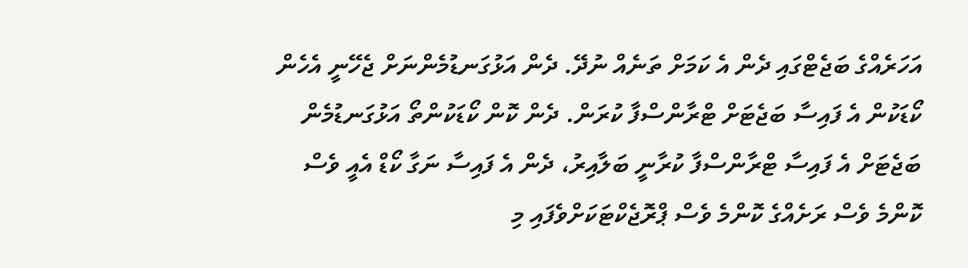އަހަރެއްގެ ބަޖެޓްގައި ދެން އެ ކަމަށް ތަނެއް ނުދޭ. ދެން އަޅުގަނޑުމެންނަށް ޖެހޭނީ އެހެން ކޯޑަކުން އެ ފައިސާ ބަޖެޓަށް ޓްރާންސްފާ ކުރަން. ދެން ކޮން ކޯޑަކުންތޯ އަޅުގަނޑުމެން ބަޖެޓަށް އެ ފައިސާ ޓްރާންސްފާ ކުރާނީ ބަލާއިރު، ދެން އެ ފައިސާ ނަގާ ކޯޑް އެއީ ވެސް ކޮންމެ ވެސް ރަށެއްގެ ކޮންމެ ވެސް ޕްރޮޖެކްޓަކަށްވެފައި މި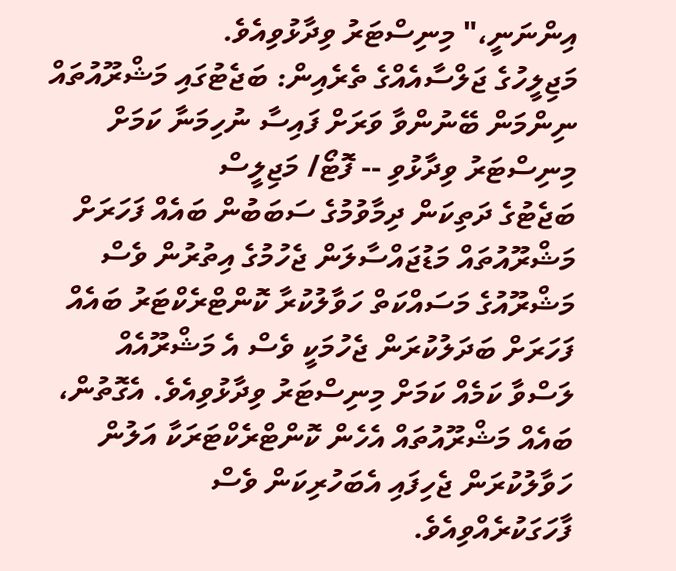އިންނަނީ،" މިނިސްޓަރު ވިދާޅުވިއެވެ.
މަޖިލީހުގެ ޖަލްސާއެއްގެ ތެރެއިން: ބަޖެޓުގައި މަޝްރޫއުތައް ނިންމަން ބޭނުންވާ ވަރަށް ފައިސާ ނުހިމަނާ ކަމަށް މިނިސްޓަރު ވިދާޅުވި -- ފޮޓޯ/ މަޖިލީސް
ބަޖެޓުގެ ދަތިކަން ދިމާވުމުގެ ސަބަބުން ބައެއް ފަހަރަށް މަޝްރޫއުތައް މަޑުޖައްސާލަން ޖެހުމުގެ އިތުރުން ވެސް މަޝްރޫއުގެ މަސައްކަތް ހަވާލުކުރާ ކޮންޓްރެކްޓަރު ބައެއް ފަހަރަށް ބަދަލުކުރަން ޖެހުމަކީ ވެސް އެ މަޝްރޫއެއް ލަސްވާ ކަމެއް ކަމަށް މިނިސްޓަރު ވިދާޅުވިއެވެ. އެގޮތުން، ބައެއް މަޝްރޫއުތައް އެހެން ކޮންޓްރެކްޓަރަކާ އަލުން ހަވާލުކުރަން ޖެހިފައި އެބަހުރިކަން ވެސް ފާހަގަކުރެއްވިއެވެ.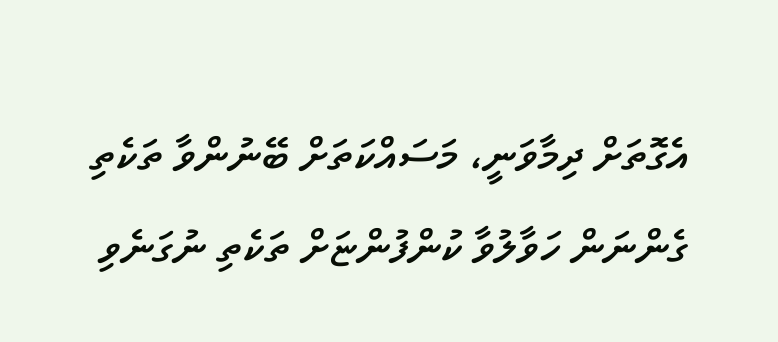އެގޮތަށް ދިމާވަނީ، މަސައްކަތަށް ބޭނުންވާ ތަކެތި ގެންނަން ހަވާލުވާ ކުންފުންޏަށް ތަކެތި ނުގަނެވި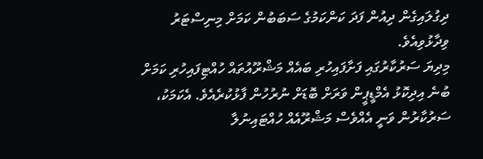ދިގުލައިގެން ދިއުން ފަދަ ކަންކަމުގެ ސަބަބުން ކަމަށް މިނިސްޓަރު ވިދާޅުވިއެވެ.
މިދިޔަ ސަރުކާރުގައި ފަށާފައިހުރި ބައެއް މަޝްރޫއުތައް ހުއްޓިފައިހުރި ކަމަށް ބުނެ އިދިކޮޅު އެމްޑީޕީން ވަރަށް ބޮޑަށް ނުރުހުން ފާޅުކުރެއެވެ. އެކަމަކު، ސަރުކާރުން ވަނީ އެއްވެސް މަޝްރޫއެއް ހުއްޓައިނުލާ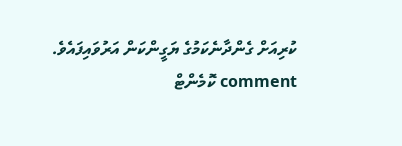ކުރިއަށް ގެންދާނެކަމުގެ ޔަގީންކަން އަރުވައިފައެވެ.
comment ކޮމެންޓް